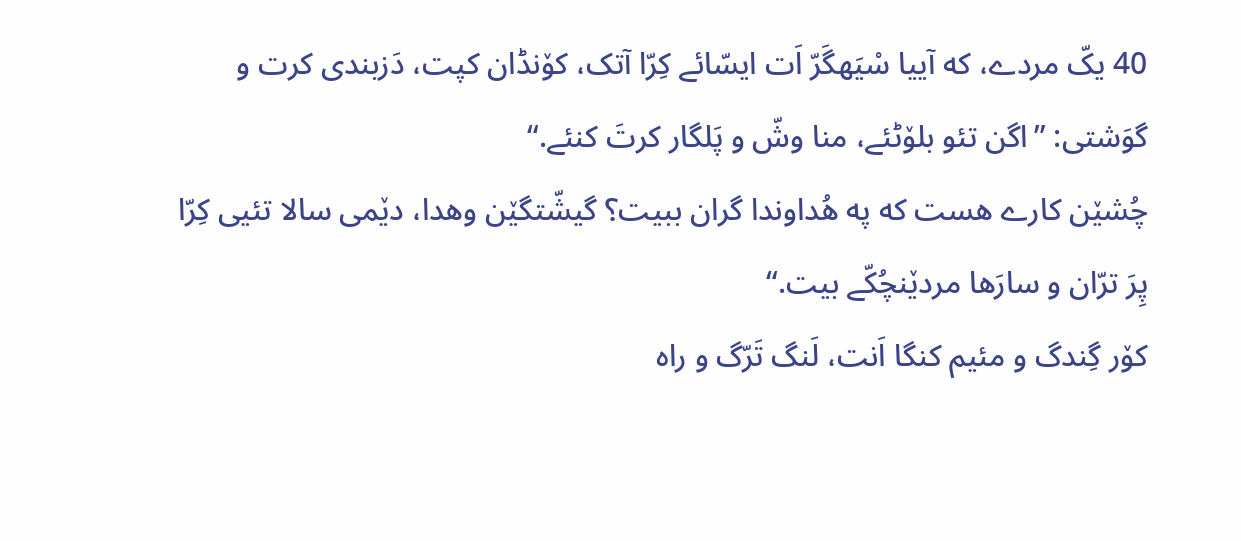40 یکّ مردے، که آییا سْیَهگَرّ اَت ایسّائے کِرّا آتک، کۆنڈان کپت، دَزبندی کرت و گوَشتی: ”اگن تئو بلۆٹئے، منا وشّ و پَلگار کرتَ کنئے.“
چُشێن کارے هست که په هُداوندا گران ببیت؟ گیشّتگێن وهدا، دێمی سالا تئیی کِرّا پِرَ ترّان و سارَها مردێنچُکّے بیت.“
کۆر گِندگ و مئیم کنگا اَنت، لَنگ تَرّگ و راه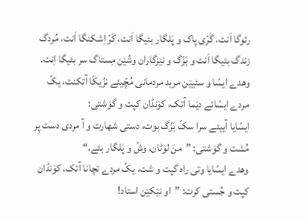رئوگا اَنت، گَرّی پاک و پَلگار بئیگا اَنت، کَرّ اِشکنگا اَنت، مُردگ زندگ بئیگا اَنت و بَزّگ و نێزگاران وشّێن مِستاگ سر بئیگا اِنت.
وهدے ایسّا و سئیێن مرید مردمانی مُچّیئے نزّیکّا آتکنت، یکّ مردے ایسّائے دێما آتک، کۆنڈان کپت و گوَشتی:
ایسّایا آییئے سرا سکّ بَزّگ بوت، دستی شهارت و آ مردی دست پِر مُشت و گوَشتی: ”منَ لۆٹان، وشّ و پَلگار بئے.“
وهدے ایسّایا وتی راه گپت و شت، یکّ مردے تچانا آتک، کۆنڈان کپت و جُستی کرت: ”او نێکێن استاد!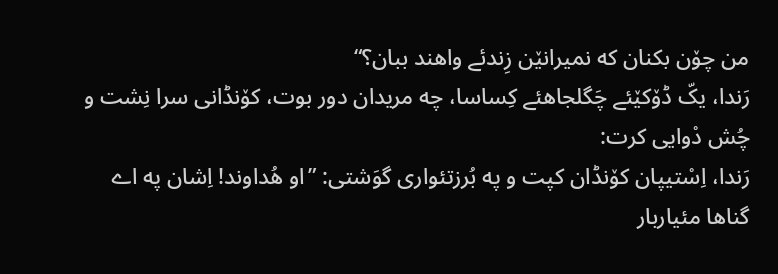من چۆن بکنان که نمیرانێن زِندئے واهند ببان؟“
رَندا، یکّ ڈۆکێئے چَگلجاهئے کِساسا، چه مریدان دور بوت، کۆنڈانی سرا نِشت و چُش دْوایی کرت:
رَندا، اِسْتیپان کۆنڈان کپت و په بُرزتئواری گوَشتی: ”او هُداوند! اِشان په اے گناها مئیاربار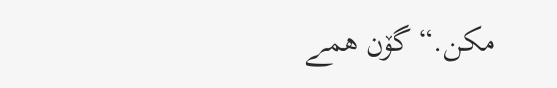مکن.“ گۆن همے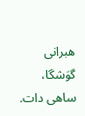هبرانی گوَشگا، ساهی دات.